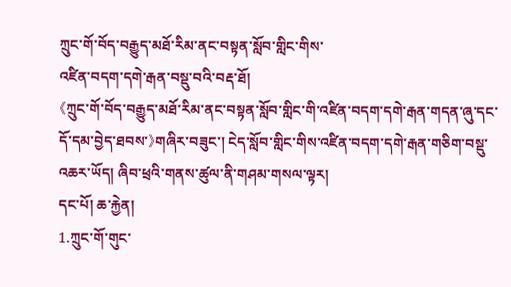ཀྲུང་གོ་བོད་བརྒྱུད་མཐོ་རིམ་ནང་བསྟན་སློབ་གླིང་གིས་
འཛིན་བདག་དགེ་རྒན་བསྡུ་བའི་བརྡ་ཐོ།
《ཀྲུང་གོ་བོད་བརྒྱུད་མཐོ་རིམ་ནང་བསྟན་སློབ་གླིང་གི་འཛིན་བདག་དགེ་རྒན་གདན་ཞུ་དང་དོ་དམ་བྱེད་ཐབས་》གཞིར་བཟུང་། ངེད་སློབ་གླིང་གིས་འཛིན་བདག་དགེ་རྒན་གཅིག་བསྡུ་འཆར་ཡོད། ཞིབ་ཕྲའི་གནས་ཚུལ་ནི་གཤམ་གསལ་ལྟར།
དང་པོ། ཆ་རྐྱེན།
1.ཀྲུང་གོ་གུང་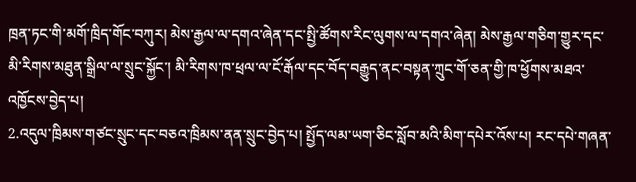ཁྲན་ཏང་གི་མགོ་ཁྲིད་གོང་བཀུར། མེས་རྒྱལ་ལ་དགའ་ཞེན་དང་སྤྱི་ཚོགས་རིང་ལུགས་ལ་དགའ་ཞེན། མེས་རྒྱལ་གཅིག་གྱུར་དང་མི་རིགས་མཐུན་སྒྲིལ་ལ་སྲུང་སྐྱོང་། མི་རིགས་ཁ་ཕྲལ་ལ་ངོ་རྒོལ་དང་བོད་བརྒྱུད་ནང་བསྟན་ཀྲུང་གོ་ཅན་གྱི་ཁ་ཕྱོགས་མཐའ་འཁྱོངས་བྱེད་པ།
2.འདུལ་ཁྲིམས་གཙང་སྲུང་དང་བཅའ་ཁྲིམས་ནན་སྲུང་བྱེད་པ། སྤྱོད་ལམ་ཡག་ཅིང་སློབ་མའི་མིག་དཔེར་འོས་པ། རང་དཔེ་གཞན་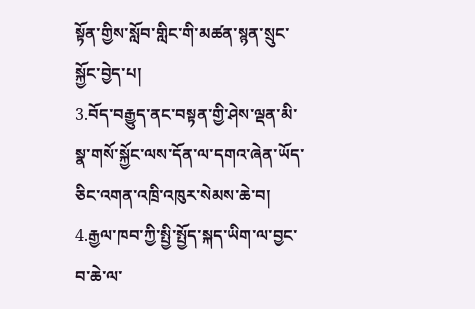སྟོན་གྱིས་སློབ་གླིང་གི་མཚན་སྙན་སྲུང་སྐྱོང་བྱེད་པ།
3.བོད་བརྒྱུད་ནང་བསྟན་གྱི་ཤེས་ལྡན་མི་སྣ་གསོ་སྐྱོང་ལས་དོན་ལ་དགའ་ཞེན་ཡོད་ཅིང་འགན་འཁྲི་འཁུར་སེམས་ཆེ་བ།
4.རྒྱལ་ཁབ་ཀྱི་སྤྱི་སྤྱོད་སྐད་ཡིག་ལ་བྱང་བ་ཆེ་ལ་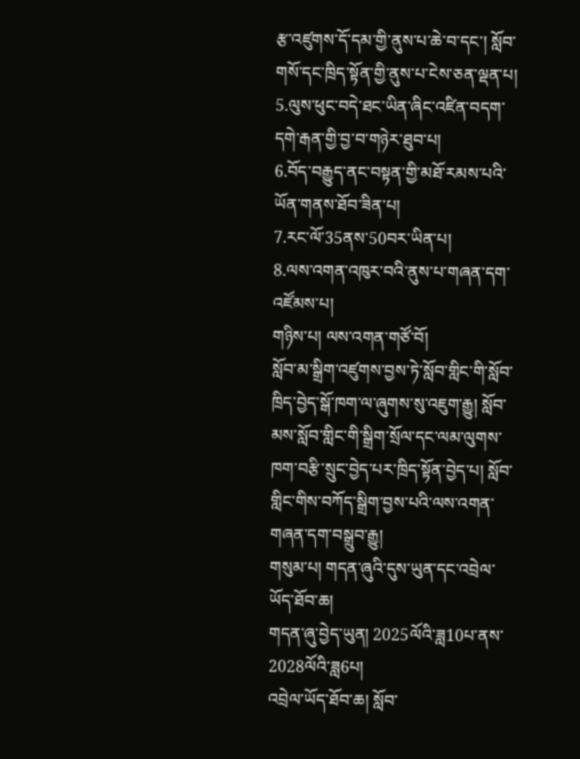རྩ་འཛུགས་དོ་དམ་གྱི་ནུས་པ་ཆེ་བ་དང་། སློབ་གསོ་དང་ཁྲིད་སྟོན་གྱི་ནུས་པ་ངེས་ཅན་ལྡན་པ།
5.ལུས་ཕུང་བདེ་ཐང་ཡིན་ཞིང་འཛིན་བདག་དགེ་རྒན་གྱི་བྱ་བ་གཉེར་ཐུབ་པ།
6.བོད་བརྒྱུད་ནང་བསྟན་གྱི་མཐོ་རམས་པའི་ཡོན་གནས་ཐོབ་ཟིན་པ།
7.རང་ལོ་35ནས་50བར་ཡིན་པ།
8.ལས་འགན་འཁུར་བའི་ནུས་པ་གཞན་དག་འཛོམས་པ།
གཉིས་པ། ལས་འགན་གཙོ་བོ།
སློབ་མ་སྒྲིག་འཛུགས་བྱས་ཏེ་སློབ་གླིང་གི་སློབ་ཁྲིད་བྱེད་སྒོ་ཁག་ལ་ཞུགས་སུ་འཇུག་རྒྱུ། སློབ་མས་སློབ་གླིང་གི་སྒྲིག་སྲོལ་དང་ལམ་ལུགས་ཁག་བརྩི་སྲུང་བྱེད་པར་ཁྲིད་སྟོན་བྱེད་པ། སློབ་གླིང་གིས་བཀོད་སྒྲིག་བྱས་པའི་ལས་འགན་གཞན་དག་བསྒྲུབ་རྒྱུ།
གསུམ་པ། གདན་ཞུའི་དུས་ཡུན་དང་འབྲེལ་ཡོད་ཐོབ་ཆ།
གདན་ཞུ་བྱེད་ཡུན། 2025ལོའི་ཟླ10པ་ནས་2028ལོའི་ཟླ6པ།
འབྲེལ་ཡོད་ཐོབ་ཆ། སློབ་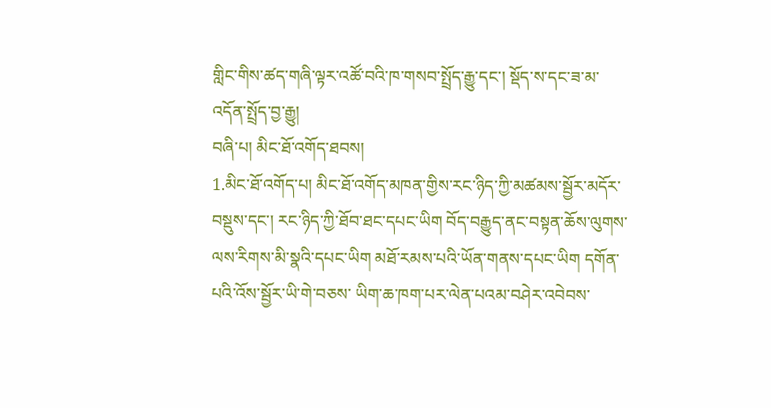གླིང་གིས་ཚད་གཞི་ལྟར་འཚོ་བའི་ཁ་གསབ་སྤྲོད་རྒྱུ་དང་། སྡོད་ས་དང་ཟ་མ་འདོན་སྤྲོད་བྱ་རྒྱུ།
བཞི་པ། མིང་ཐོ་འགོད་ཐབས།
1.མིང་ཐོ་འགོད་པ། མིང་ཐོ་འགོད་མཁན་གྱིས་རང་ཉིད་ཀྱི་མཚམས་སྦྱོར་མདོར་བསྡུས་དང་། རང་ཉིད་ཀྱི་ཐོབ་ཐང་དཔང་ཡིག བོད་བརྒྱུད་ནང་བསྟན་ཆོས་ལུགས་ལས་རིགས་མི་སྣའི་དཔང་ཡིག མཐོ་རམས་པའི་ཡོན་གནས་དཔང་ཡིག དགོན་པའི་འོས་སྦྱོར་ཡི་གེ་བཅས་ ཡིག་ཆ་ཁག་པར་ལེན་པའམ་བཤེར་འབེབས་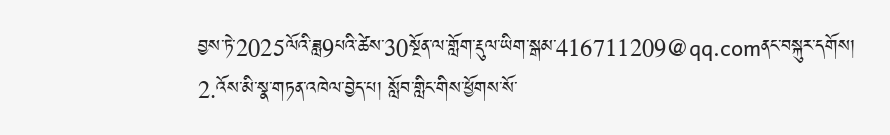བྱས་ཏེ་2025ལོའི་ཟླ9པའི་ཚེས་30སྔོན་ལ་གློག་རྡུལ་ཡིག་སྒམ་416711209@qq.comནང་བསྐུར་དགོས།
2.འོས་མི་སྣ་གཏན་འཁེལ་བྱེད་པ། སློབ་གླིང་གིས་ཕྱོགས་སོ་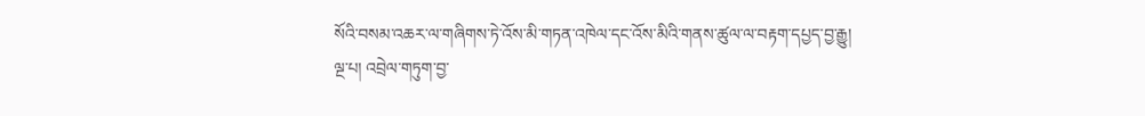སོའི་བསམ་འཆར་ལ་གཞིགས་ཏེ་འོས་མི་གཏན་འཁེལ་དང་འོས་མིའི་གནས་ཚུལ་ལ་བརྟག་དཔྱད་བྱ་རྒྱུ།
ལྔ་པ། འབྲེལ་གཏུག་བྱ་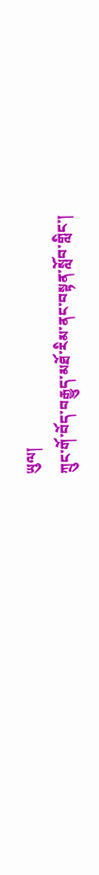ཡུལ།
ཀྲུང་གོ་བོད་བརྒྱུད་མཐོ་རིམ་ནང་བསྟན་སློབ་གླིང་།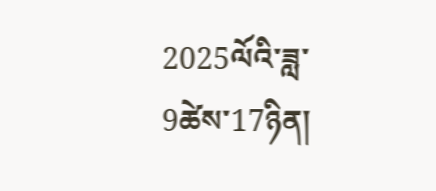2025ལོའི་ཟླ་9ཚེས་17ཉིན།